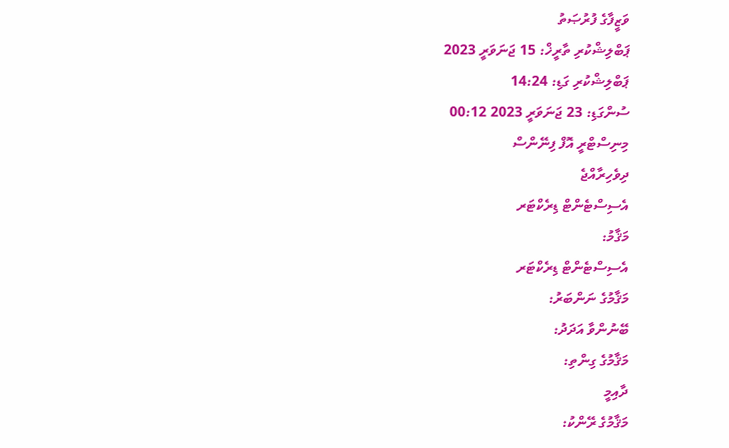ވަޒީފާގެ ފުރުޞަތު
ޕަބްލިޝްކުރި ތާރީޚް: 15 ޖަނަވަރީ 2023
ޕަބްލިޝްކުރި ގަޑި: 14:24
ސުންގަޑި: 23 ޖަނަވަރީ 2023 00:12
މިނިސްޓްރީ އޮފް ފިނޭންސް
ދިވެހިރާއްޖެ
އެސިސްޓެންޓް ޑިރެކްޓަރ
މަޤާމު:
އެސިސްޓެންޓް ޑިރެކްޓަރ
މަޤާމުގެ ނަންބަރު:
ބޭނުންވާ އަދަދު:
މަޤާމުގެ ގިންތި:
ދާއިމީ
މަޤާމުގެ ރޭންކު: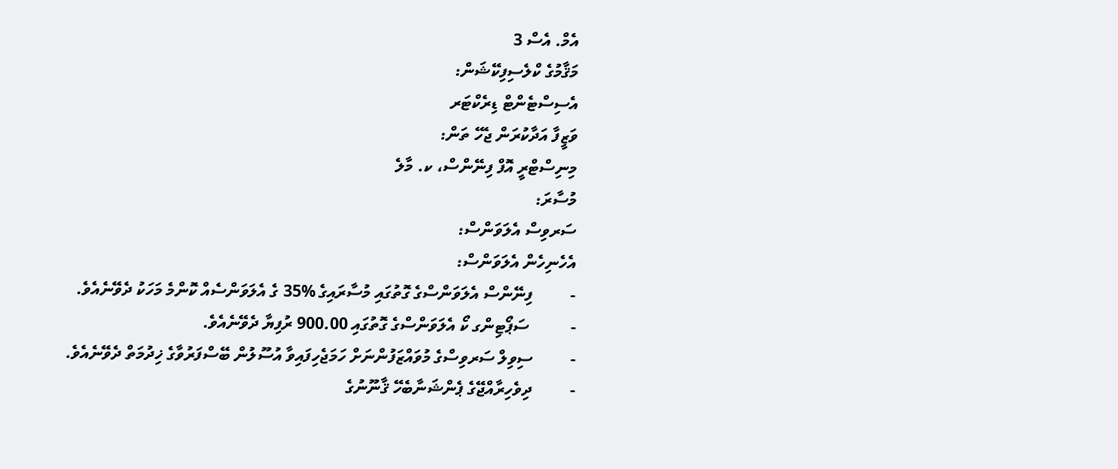އެމް. އެސް 3
މަޤާމުގެ ކްލެސިފިކޭޝަން:
އެސިސްޓެންޓް ޑިރެކްޓަރ
ވަޒީފާ އަދާކުރަން ޖެހޭ ތަން:
މިނިސްޓްރީ އޮފް ފިނޭންސް، ކ. މާލެ
މުސާރަ:
ސަރވިސް އެލަވަންސް:
އެހެނިހެން އެލަވަންސް:
-         ފިނޭންސް އެލަވަންސްގެ ގޮތުގައި މުސާރައިގެ %35 ގެ އެލަވަންސެއް ކޮންމެ މަހަކު ދެވޭނެއެވެ.
-          ސަޕޯޓިންގ ކޯ އެލަވަންސްގެ ގޮތުގައި 900.00 ރުފިޔާ ދެވޭނެއެވެ.
-         ސިވިލް ސަރވިސްގެ މުވައްޒަފުންނަށް ހަމަޖެހިފައިވާ އުސޫލުން ބޭސްފަރުވާގެ ޚިދުމަތް ދެވޭނެއެވެ.
-         ދިވެހިރާއްޖޭގެ ޕެންޝަނާބެހޭ ޤާނޫނުގެ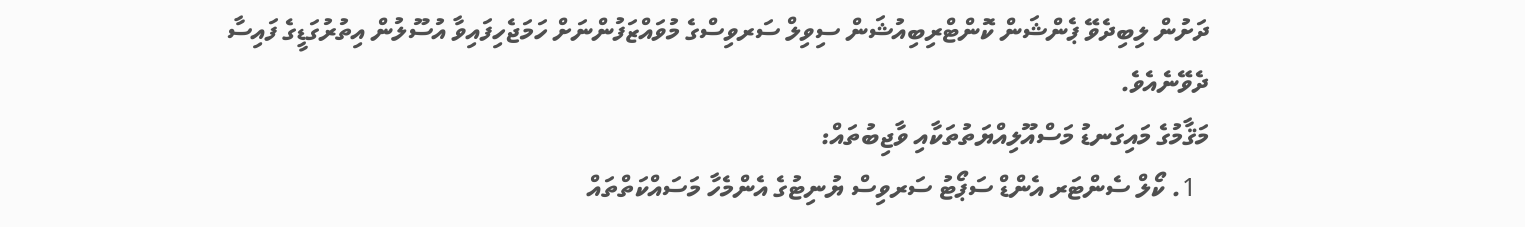ދަށުން ލިބިދެވޭ ޕެންޝަން ކޮންޓްރިބިއުޝަން ސިވިލް ސަރވިސްގެ މުވައްޒަފުންނަށް ހަމަޖެހިފައިވާ އުސޫލުން އިތުރުގަޑީގެ ފައިސާ ދެވޭނެއެވެ.
މަޤާމުގެ މައިގަނޑު މަސްއޫލިއްޔަތުތަކާއި ވާޖިބުތައް:
  1. ކޯލް ސެންޓަރ އެންޑް ސަޕޯޓު ސަރވިސް ޔުނިޓުގެ އެންމެހާ މަސައްކަތްތައް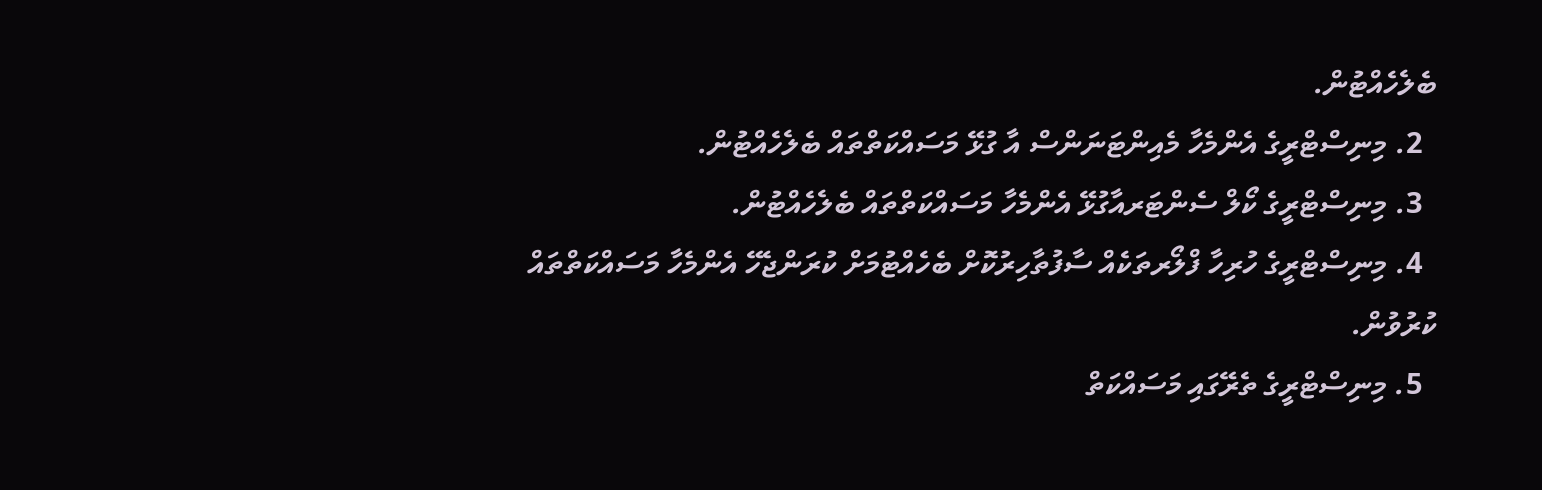ބެލެހެއްޓުން.
  2. މިނިސްޓްރީގެ އެންމެހާ މެއިންޓަނަންސް އާ ގުޅޭ މަސައްކަތްތައް ބެލެހެއްޓުން.
  3. މިނިސްޓްރީގެ ކޯލް ސެންޓަރއާގުޅޭ އެންމެހާ މަސައްކަތްތައް ބެލެހެއްޓުން.
  4. މިނިސްޓްރީގެ ހުރިހާ ފްލޯރތަކެއް ސާފުތާހިރުކޮށް ބެހެއްޓުމަށް ކުރަންޖެހޭ އެންމެހާ މަސައްކަތްތައް ކުރުވުން.
  5. މިނިސްޓްރީގެ ތެރޭގައި މަސައްކަތް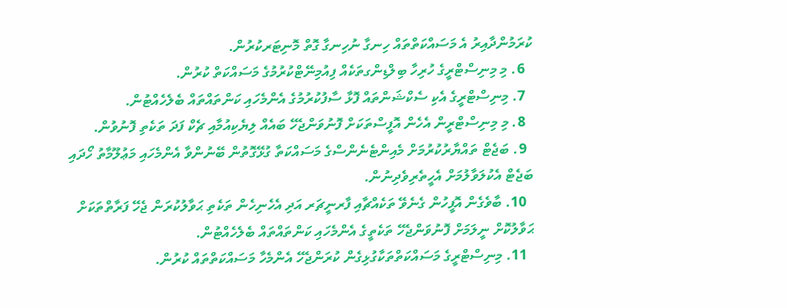ކުރަމުންދާއިރު އެ މަސައްކަތްތައް ހިނގާ ނުހިނގާ ގޮތް މޮނިޓަރކުރުން.
  6. މި މިނިސްޓްރީގެ ހުރިހާ ބިލްޑިންގތަކެއް ފިއުމިނޭޓްކުރުމުގެ މަސައްކަތް ކުރުން.
  7. މިނިސްޓްރީގެ އެކި ސެކްޝަންތައް ފޮޅާ ސާފުކުރުމުގެ އެންމެހައި ކަންތައްތައް ބެލެހެއްޓުން.
  8. މި މިނިސްޓްރީން އެހެން އޮފީސްތަކަށް ފޮނުވަންޖެހޭ ބައެއް ލިޔެކިއުމާއި ޗެކް ފަދަ ތަކެތި ފޮނުވުން.
  9. ބަޖެޓް ތައްޔާރުކުރުމަށް މެއިންޓެނެންސްގެ މަސައްކަތާ ގުޅޭގޮތުން ބޭނުންވާ އެންމެހައި މަޢުލޫމާތު ހޯދައި ބަޖެޓް އެކުލަވާލުމަށް އެހީތެރިވެދިނުން.
  10. ބާވެގެން އޮފީހުން ގެނެވޭ ތަކެއްޗާއި ފާރނީޗަރ އަދި އެހެނިހެން ތަކެތި ޙަވާލުކުރަން ޖެހޭ ފަރާތްތަކަށް ޙަވާލުކޮށް ނީލަމަށް ފޮނުވަންޖެހޭ ތަކެތީގެ އެންމެހައި ކަންތައްތައް ބެލެހެއްޓުން.
  11. މިނިސްޓްރީގެ މަސައްކަތްތަކާގުޅިގެން ކުރަންޖެހޭ އެންމެހާ މަސައްކަތްތައް ކުރުން.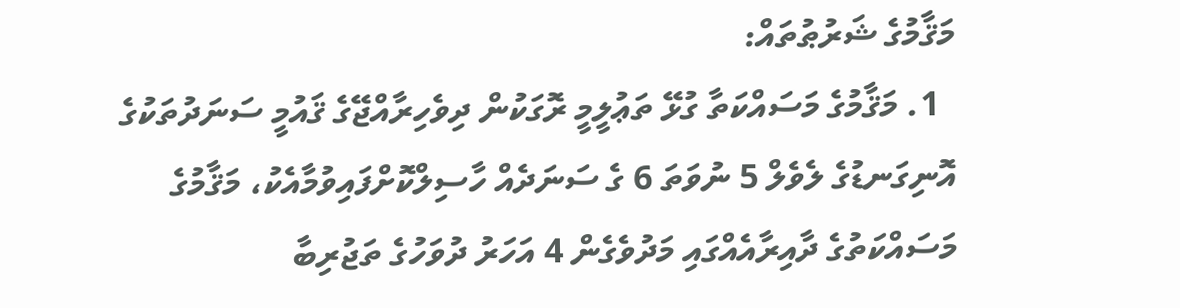މަޤާމުގެ ޝަރުޠުތައް:
  1. މަޤާމުގެ މަސައްކަތާ ގުޅޭ ތަޢުލީމީ ރޮގަކުން ދިވެހިރާއްޖޭގެ ޤައުމީ ސަނަދުތަކުގެ އޮނިގަނޑުގެ ލެވެލް 5 ނުވަތަ 6 ގެ ސަނަދެއް ހާސިލްކޮށްފައިވުމާއެކު، މަޤާމުގެ މަސައްކަތުގެ ދާއިރާއެއްގައި މަދުވެގެން 4 އަހަރު ދުވަހުގެ ތަޖުރިބާ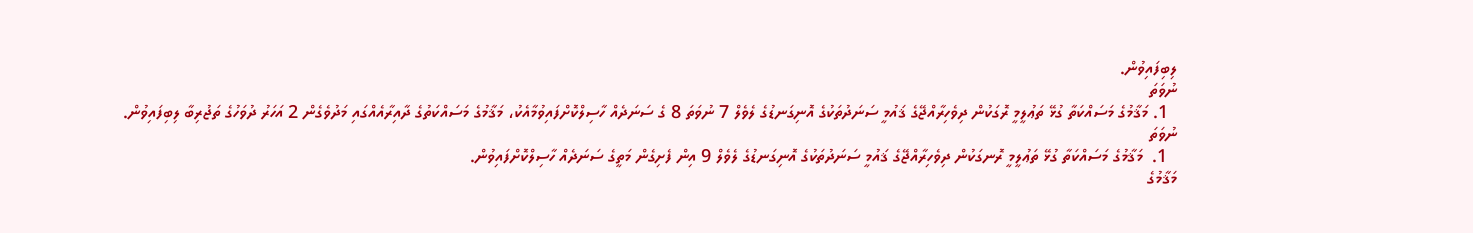ލިބިފައިވުން.
ނުވަތަ
  1. މަޤާމުގެ މަސައްކަތާ ގުޅޭ ތަޢުލީމީ ރޮގަކުން ދިވެހިރާއްޖޭގެ ޤައުމީ ސަނަދުތަކުގެ އޮނިގަނޑުގެ ލެވެލް 7 ނުވަތަ 8 ގެ ސަނަދެއް ހާސިލްކޮށްފައިވުމާއެކު، މަޤާމުގެ މަސައްކަތުގެ ދާއިރާއެއްގައި މަދުވެގެން 2 އަހަރު ދުވަހުގެ ތަޖުރިބާ ލިބިފައިވުން.
ނުވަތަ
  1.  މަޤާމުގެ މަސައްކަތާ ގުޅޭ ތަޢުލީމީ ރޮނގަކުން ދިވެހިރާއްޖޭގެ ޤައުމީ ސަނަދުތަކުގެ އޮނިގަނޑުގެ ލެވެލް 9 އިން ފެށިގެން މަތީގެ ސަނަދެއް ހާސިލްކޮށްފައިވުން.
މަޤާމުގެ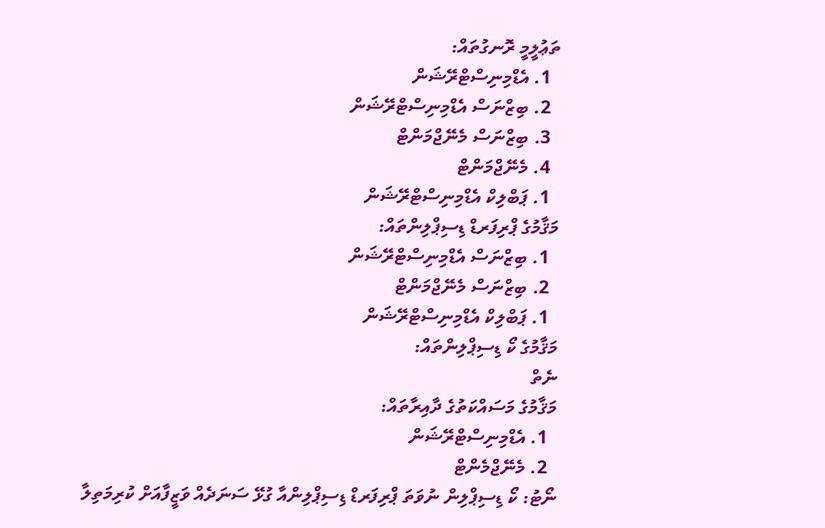ތަޢުލީމީ ރޮނގުތައް:
  1. އެޑްމިނިސްޓްރޭޝަން
  2. ބިޒްނަސް އެޑްމިނިސްޓްރޭޝަން
  3. ބިޒްނަސް މެނޭޖްމަންޓް
  4. މެނޭޖްމަންޓް
  1. ޕަބްލިކް އެޑްމިނިސްޓްރޭޝަން
މަޤާމުގެ ޕްރިފަރޑް ޑިސިޕްލިންތައް:
  1. ބިޒްނަސް އެޑްމިނިސްޓްރޭޝަން
  2. ބިޒްނަސް މެނޭޖްމަންޓް
  1. ޕަބްލިކް އެޑްމިނިސްޓްރޭޝަން
މަޤާމުގެ ކޯ ޑިސިޕްލިންތައް:
ނެތް
މަޤާމުގެ މަސައްކަތުގެ ދާއިރާތައް:
  1. އެޑްމިނިސްޓްރޭޝަން
  2. މެނޭޖްމެންޓް
ނޯޓު: ކޯ ޑިސިޕްލިން ނުވަތަ ޕްރިފަރޑް ޑިސިޕްލިންއާ ގުޅޭ ސަނަދެއް ވަޒީފާއަށް ކުރިމަތިލާ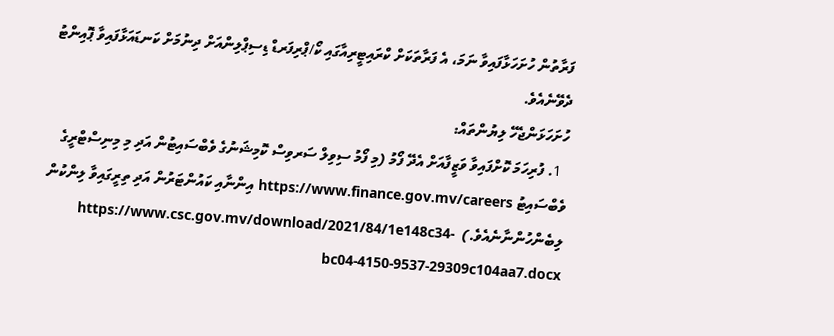ފަރާތުން ހުށަހަޅާފައިވާ ނަމަ، އެ ފަރާތަކަށް ކްރައިޓީރިއާގައި ކޯ/ޕްރިފަރޑް ޑިސިޕްލިންއަށް ދިނުމަށް ކަނޑައަޅާފައިވާ ޕޮއިންޓު ދެވޭނެއެވެ.
ހުށަހަޅަންޖެހޭ ލިޔުންތައް:
  1. ފުރިހަމަ ކޮށްފައިވާ ވަޒީފާއަށް އެދޭ ފޯމު (މި ފޯމު ސިވިލް ސަރވިސް ކޮމިޝަނުގެ ވެބްސައިޓުން އަދި މި މިނިސްޓްރީގެ ވެބްސައިޓު https://www.finance.gov.mv/careers އިންނާއި ކައުންޓަރުން އަދި ތިރީގައިވާ ލިންކުން ލިބެންހުންނާނެއެވެ.)  https://www.csc.gov.mv/download/2021/84/1e148c34-bc04-4150-9537-29309c104aa7.docx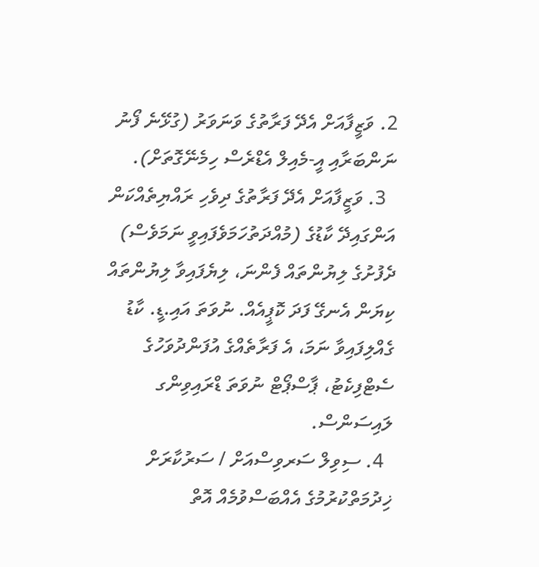2. ވަޒީފާއަށް އެދޭ ފަރާތުގެ ވަނަވަރު (ގުޅޭނެ ފޯނު ނަންބަރާއި އީ-މެއިލް އެޑްރެސް ހިމެނޭގޮތަށް).
  3. ވަޒީފާއަށް އެދޭ ފަރާތުގެ ދިވެހި ރައްޔިތެއްކަން އަންގައިދޭ ކާޑުގެ (މުއްދަތުހަމަވެފައިވީ ނަމަވެސް) ދެފުށުގެ ލިޔުންތައް ފެންނަ، ލިޔެފައިވާ ލިޔުންތައް ކިޔަން އެނގޭ ފަދަ ކޮޕީއެއް. ނުވަތަ އައި.ޑީ. ކާޑު ގެއްލިފައިވާ ނަމަ، އެ ފަރާތެއްގެ އުފަންދުވަހުގެ ސެޓްފިކެޓު، ޕާސްޕޯޓް ނުވަތަ ޑްރައިވިންގ ލައިސަންސް.
  4. ސިވިލް ސަރވިސްއަށް / ސަރުކާރަށް ޚިދުމަތްކުރުމުގެ އެއްބަސްވުމެއް އޮތް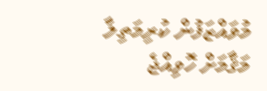މުވައްޒަފުން ކުރިމަތިލާ މަޤާމަށް ހޮވިއްޖެ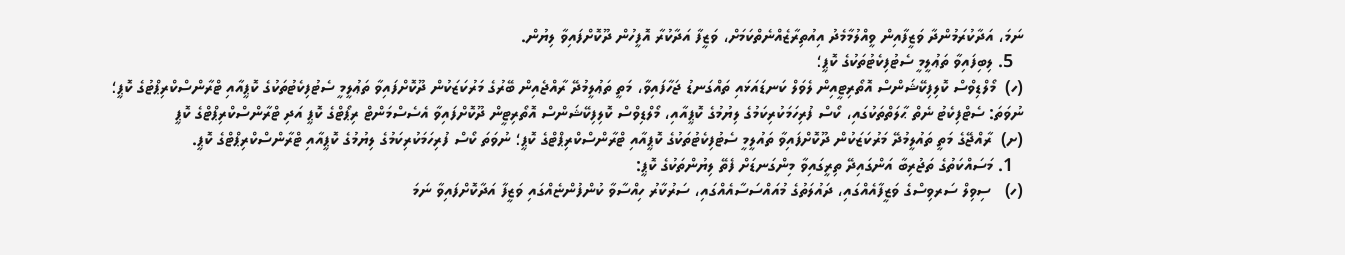ނަމަ، އަދާކުރަމުންދާ ވަޒީފާއިން ވީއްލުމާމެދު އިއުތިރާޒެއްނެތްކަމަށް، ވަޒީފާ އަދާކުރާ އޮފީހުން ދޫކޮށްފައިވާ ލިޔުން.
  5. ލިބިފައިވާ ތަޢުލީމީ ސެޓުފިކެޓުތަކުގެ ކޮޕީ؛
(ހ)  މޯލްޑިވްސް ކޮލިފިކޭޝަންސް އޮތޯރިޓީއިން ލެވަލް ކަނޑައަޅައި ތައްގަނޑު ޖަހާފައިވާ، މަތީ ތަޢުލީމުދޭ ރާއްޖެއިން ބޭރުގެ މަރުކަޒަކުން ދޫކޮށްފައިވާ ތަޢުލީމީ ސެޓުފިކެޓުތަކުގެ ކޮޕީއާއި ޓްރާންސްކްރިޕްޓުގެ ކޮޕީ؛ ނުވަތަ: ސެޓްފިކެޓު ނެތް ޙާލަތްތަކުގައި، ކޯސް ފުރިހަމަކުރިކަމުގެ ލިޔުމުގެ ކޮޕީއާއި، މޯލްޑިވްސް ކޮލިފިކޭޝަންސް އޮތޯރިޓީން ދޫކޮށްފައިވާ އެސެސްމަންޓް ރިޕޯޓްގެ ކޮޕީ އަދި ޓްރާންސްކްރިޕްޓްގެ ކޮޕީ
(ށ)  ރާއްޖޭގެ މަތީ ތައުލީމުދޭ މަރުކަޒަކުން ދޫކޮށްފައިވާ ތައުލީމީ ސެޓުފިކެޓުތަކުގެ ކޮޕީއާއި ޓްރާންސްކްރިޕްޓްގެ ކޮޕީ؛ ނުވަތަ ކޯސް ފުރިހަމަކުރިކަމުގެ ލިޔުމުގެ ކޮޕީއާއި ޓްރާންސްކްރިޕްޓްގެ ކޮޕީ.
  1. މަސައްކަތުގެ ތަޖުރިބާ އަންގައިދޭ ތިރީގައިވާ މިންގަނޑަށް ފެތޭ ލިޔުންތަކުގެ ކޮޕީ:
(ހ)   ސިވިލް ސަރވިސްގެ ވަޒީފާއެއްގައި، ދައުލަތުގެ މުއައްސަސާއެއްގައި، ސަރުކާރު ހިއްސާވާ ކުންފުންޏެއްގައި ވަޒީފާ އަދާކޮށްފައިވާ ނަމަ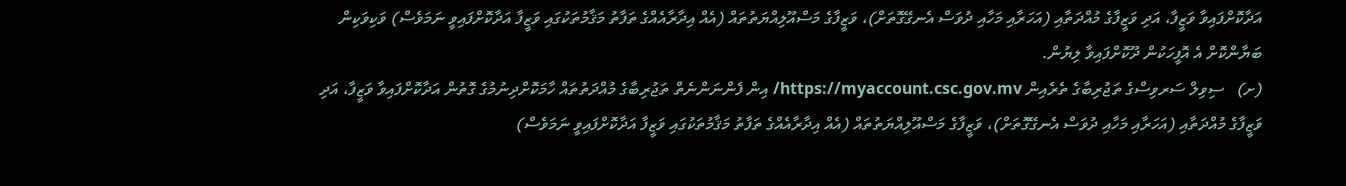އަދާކޮށްފައިވާ ވަޒީފާ، އަދި ވަޒީފާގެ މުއްދަތާއި (އަހަރާއި މަހާއި ދުވަސް އެނގޭގޮތަށް)، ވަޒީފާގެ މަސްއޫލިއްޔަތުތައް (އެއް އިދާރާއެއްގެ ތަފާތު މަޤާމުތަކުގައި ވަޒީފާ އަދާކޮށްފައިވީ ނަމަވެސް) ވަކިވަކިން ބަޔާންކޮށް އެ އޮފީހަކުން ދޫކޮށްފައިވާ ލިޔުން.
(ށ)   ސިވިލް ސަރވިސްގެ ތަޖުރިބާގެ ތެރެއިން https://myaccount.csc.gov.mv/ އިން ފެންނަންނެތް ތަޖުރިބާގެ މުއްދަތުތައް ހާމަކޮށްދިނުމުގެ ގޮތުން އަދާކޮށްފައިވާ ވަޒީފާ، އަދި ވަޒީފާގެ މުއްދަތާއި (އަހަރާއި މަހާއި ދުވަސް އެނގޭގޮތަށް)، ވަޒީފާގެ މަސްއޫލިއްޔަތުތައް (އެއް އިދާރާއެއްގެ ތަފާތު މަޤާމުތަކުގައި ވަޒީފާ އަދާކޮށްފައިވީ ނަމަވެސް)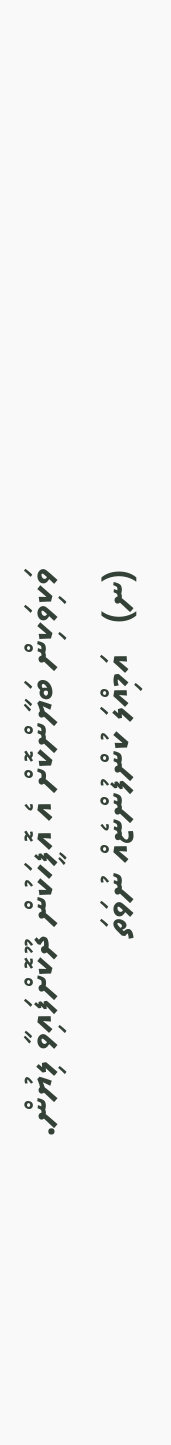ވަކިވަކިން ބަޔާންކޮށް އެ އޮފީހަކުން ދޫކޮށްފައިވާ ލިޔުން.
(ނ)   އަމިއްލަ ކުންފުންޏެއް ނުވަތަ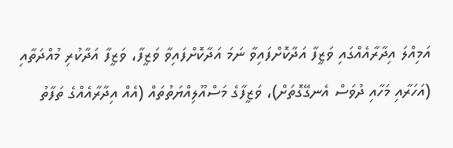އަމިއްލަ އިދާރާއެއްގައި ވަޒީފާ އަދާކޮށްފައިވާ ނަމަ އަދާކޮށްފައިވާ ވަޒީފާ، ވަޒީފާ އަދާކުރި މުއްދަތާއި (އަހަރާއި މަހާއި ދުވަސް އެނގޭގޮތަށް)، ވަޒީފާގެ މަސްއޫލިއްޔަތުތައް (އެއް އިދާރާއެއްގެ ތަފާތު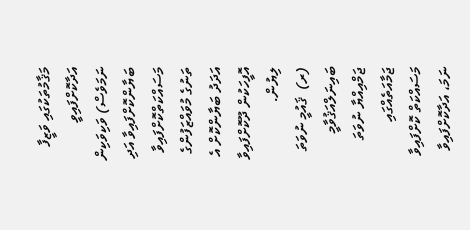މަޤާމުތަކުގައި ވަޒީފާ އަދާކޮށްފައިވީ ނަމަވެސް) ވަކިވަކިން ބަޔާންކޮށްފައިވާ އަދި މަސައްކަތްކޮށްފައިވާ ތަނުގެ މުވައްޒަފުންގެ އަދަދު ބަޔާންކޮށް އެ އޮފީހަކުން ދޫކޮށްފައިވާ ލިޔުން.
(ރ)  ޤައުމީ ނުވަތަ ބައިނަލްއަޤުވާމީ ޖަމްއިއްޔާ ނުވަތަ ޖަމާއަތެއްގައި މަސައްކަތް ކޮށްފައިވާ ނަމަ، އަދާކޮށްފައިވާ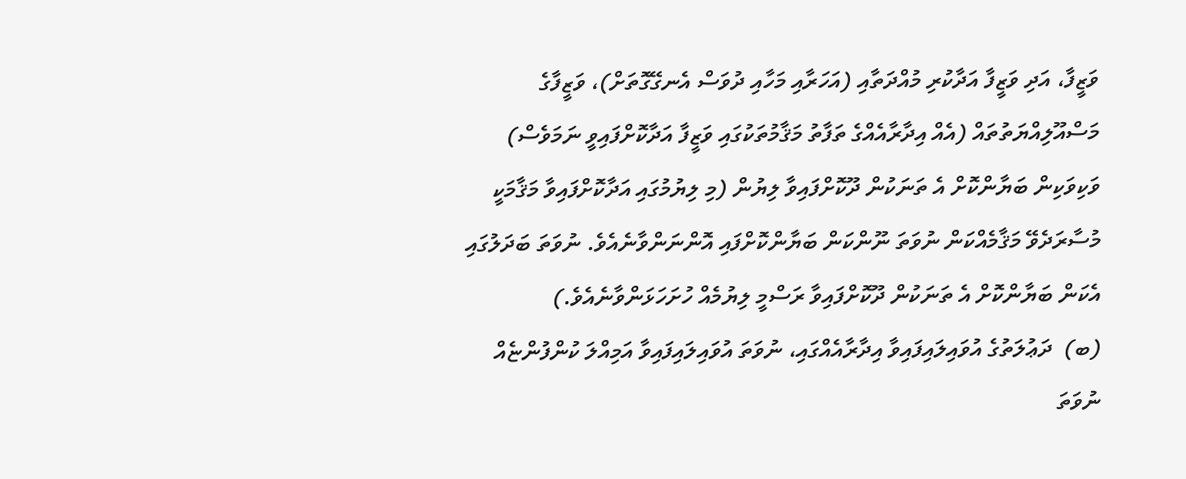ވަޒީފާ، އަދި ވަޒީފާ އަދާކުރި މުއްދަތާއި (އަހަރާއި މަހާއި ދުވަސް އެނގޭގޮތަށް)، ވަޒީފާގެ މަސްއޫލިއްޔަތުތައް (އެއް އިދާރާއެއްގެ ތަފާތު މަޤާމުތަކުގައި ވަޒީފާ އަދާކޮށްފައިވީ ނަމަވެސް) ވަކިވަކިން ބަޔާންކޮށް އެ ތަނަކުން ދޫކޮށްފައިވާ ލިޔުން (މި ލިޔުމުގައި އަދާކޮށްފައިވާ މަޤާމަކީ މުސާރަދެވޭ މަޤާމެއްކަން ނުވަތަ ނޫންކަން ބަޔާންކޮށްފައި އޮންނަންވާނެއެވެ. ނުވަތަ ބަދަލުގައި އެކަން ބަޔާންކޮށް އެ ތަނަކުން ދޫކޮށްފައިވާ ރަސްމީ ލިޔުމެއް ހުށަހަޅަންވާނެއެވެ.)
(ބ)  ދަޢުލަތުގެ އުވައިލައިފައިވާ އިދާރާއެއްގައި، ނުވަތަ އުވައިލައިފައިވާ އަމިއްލަ ކުންފުންޏެއް ނުވަތަ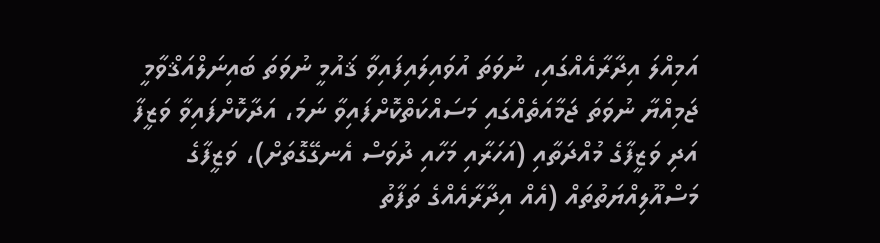އަމިއްލަ އިދާރާއެއްގައި، ނުވަތަ އުވައިލައިފައިވާ ޤައުމީ ނުވަތަ ބައިނަލްއަޤްވާމީ ޖަމިއްޔާ ނުވަތަ ޖަމާއަތެއްގައި މަސައްކަތްކޮށްފައިވާ ނަމަ، އަދާކޮށްފައިވާ ވަޒީފާ އަދި ވަޒީފާގެ މުއްދަތާއި (އަހަރާއި މަހާއި ދުވަސް އެނގޭގޮތަށް)، ވަޒީފާގެ މަސްއޫލިއްޔަތުތައް (އެއް އިދާރާއެއްގެ ތަފާތު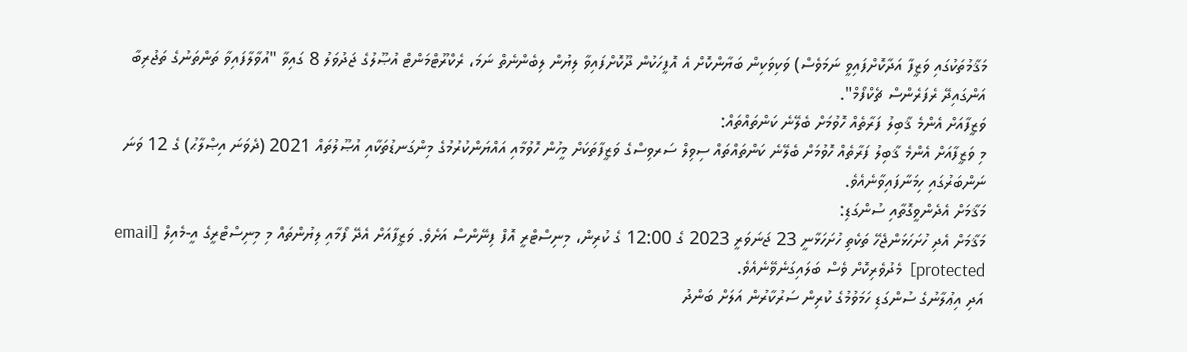މަޤާމުތަކުގައި ވަޒީފާ އަދާކޮށްފައިވީ ނަމަވެސް) ވަކިވަކިން ބަޔާންކޮށް އެ އޮފީހަކުން ދޫކޮށްފައިވާ ލިޔުން ލިބެންނެތް ނަމަ، ރެކްރޫޓްމަންޓް އުޞޫލުގެ ޖަދުވަލު 8 ގައިވާ "އުވާލާފައިވާ ތަންތަނުގެ ތަޖުރިބާ އަންގައިދޭ ރެފަރެންސް ޗެކްފޯމް".
ވަޒީފާއަށް އެންމެ ޤާބިލު ފަރާތެއް ހޮވުމަށް ބެލޭނެ ކަންތައްތައް:
މި ވަޒީފާއަށް އެންމެ ޤާބިލު ފަރާތެއް ހޮވުމަށް ބެލޭނެ ކަންތައްތައް ސިވިލް ސަރވިސްގެ ވަޒީފާތަކަށް މީހުން ހޮވުމާއި އައްޔަންކުރުމުގެ މިންގަނޑުތަކާއި އުޞޫލުތައް 2021 (ދެވަނަ އިޞްލާޙު) ގެ 12 ވަނަ ނަންބަރުގައި ހިމަނާފައިވާނެއެވެ.
މަޤާމަށް އެދެންވީގޮތާއި ސުންގަޑި:
މަޤާމަށް އެދި ހުށަހަޅަންޖެހޭ ތަކެތި ހުށަހަޅާނީ 23 ޖަނަވަރީ 2023 ގެ 12:00 ގެ ކުރިން، މިނިސްޓްރީ އޮފް ފިނޭންސް އަށެވެ. ވަޒީފާއަށް އެދޭ ފޯމާއި ލިޔުންތައް މި މިނިސްޓްރީގެ އީ-މެއިލް [email protected]  މެދުވެރިކޮށް ވެސް ބަލައިގަނެވޭނެއެވެ.
އަދި އިޢުލާނުގެ ސުންގަޑި ހަމަވުމުގެ ކުރިން ސަރުކާރުން އަލަށް ބަންދު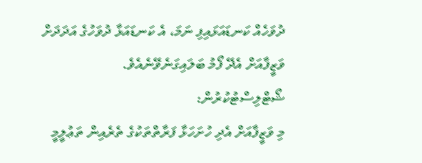ދުވަހެއް ކަނޑައަޅައިފި ނަމަ، އެ ކަނޑައަޅާ ދުވަހުގެ އަދަދަށް ވަޒީފާއަށް އެދޭ ފޯމު ބަލައިގަނެވޭނެއެވެ.
ޝޯޓްލިސްޓުކުރުން:
މި ވަޒީފާއަށް އެދި ހުށަހަޅާ ފަރާތްތަކުގެ ތެރެއިން ތަޢުލީމީ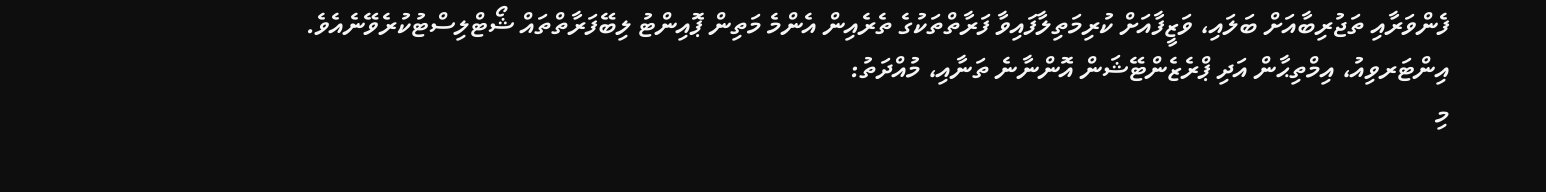ފެންވަރާއި ތަޖުރިބާއަށް ބަލައި، ވަޒީފާއަށް ކުރިމަތިލާފައިވާ ފަރާތްތަކުގެ ތެރެއިން އެންމެ މަތިން ޕޮއިންޓު ލިބޭފަރާތްތައް ޝޯޓްލިސްޓުކުރެވޭނެއެވެ.
އިންޓަރވިއު، އިމްތިޙާން އަދި ޕްރެޒެންޓޭޝަން އޮންނާނެ ތަނާއި، މުއްދަތު:
މި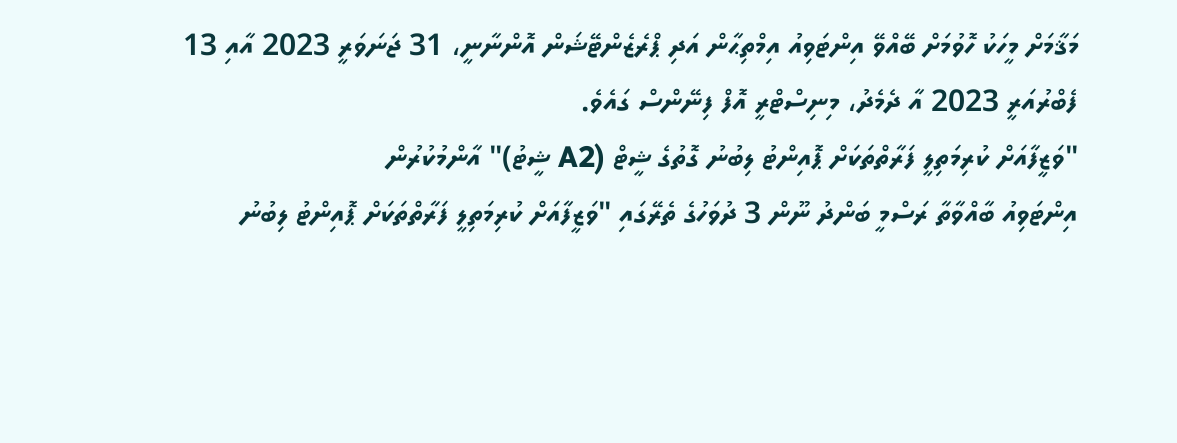މަޤާމަށް މީހަކު ހޮވުމަށް ބޭއްވޭ އިންޓަވިއު އިމްތިޙާން އަދި ޕްރެޒެންޓޭޝަން އޮންނާނީ، 31 ޖަނަވަރީ 2023 އާއި 13 ފެބްރުއަރީ 2023 އާ ދެމެދު، މިނިސްޓްރީ އޮފް ފިނޭންސް ގައެވެ.
"ވަޒީފާއަށް ކުރިމަތިލީ ފަރާތްތަކަށް ޕޮއިންޓު ލިބުނު ގޮތުގެ ޝީޓް (A2 ޝީޓު)" އާންމުކުރުން
އިންޓަވިއު ބާއްވާތާ ރަސްމީ ބަންދު ނޫން 3 ދުވަހުގެ ތެރޭގައި "ވަޒީފާއަށް ކުރިމަތިލީ ފަރާތްތަކަށް ޕޮއިންޓު ލިބުނު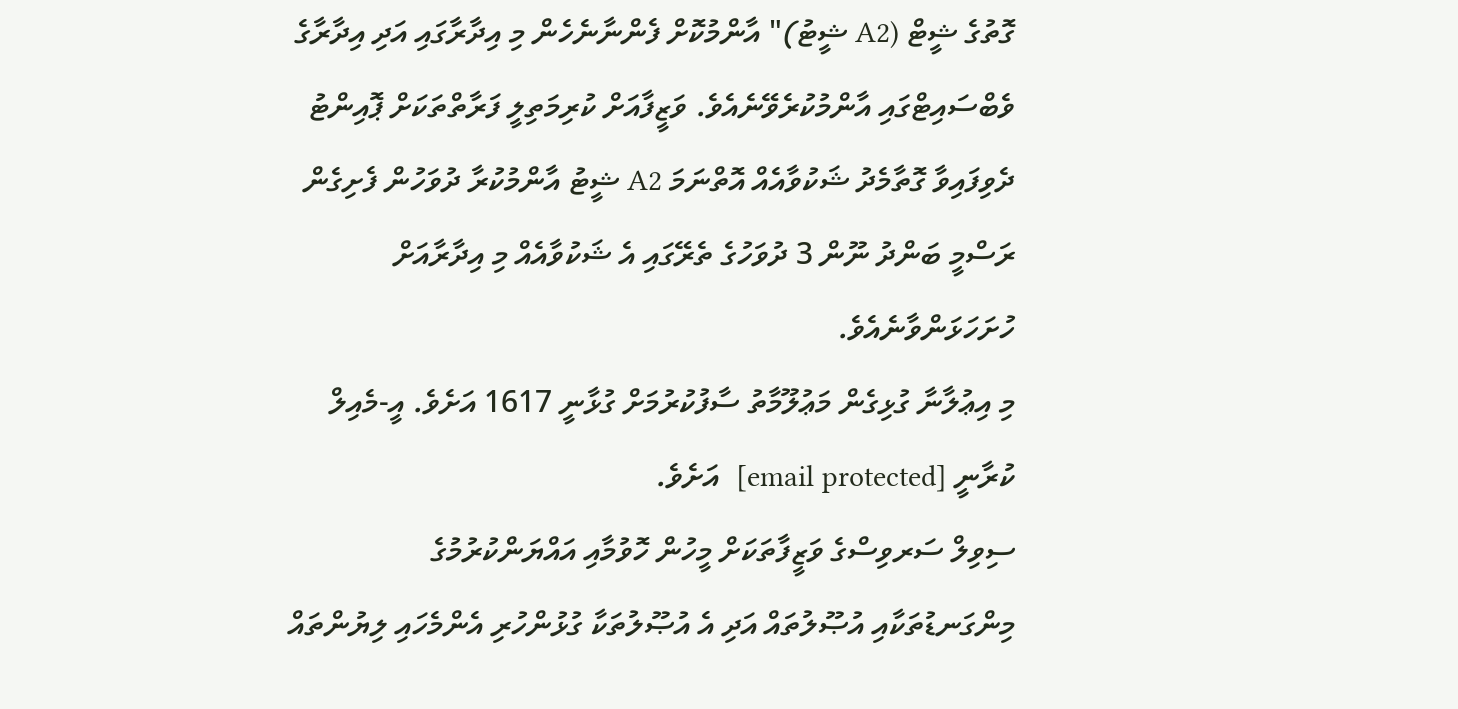ގޮތުގެ ޝީޓް (A2 ޝީޓު)" އާންމުކޮށް ފެންނާނެހެން މި އިދާރާގައި އަދި އިދާރާގެ ވެބްސައިޓްގައި އާންމުކުރެވޭނެއެވެ. ވަޒީފާއަށް ކުރިމަތިލީ ފަރާތްތަކަށް ޕޮއިންޓު ދެވިފައިވާ ގޮތާމެދު ޝަކުވާއެއް އޮތްނަމަ A2 ޝީޓު އާންމުކުރާ ދުވަހުން ފެށިގެން ރަސްމީ ބަންދު ނޫން 3 ދުވަހުގެ ތެރޭގައި އެ ޝަކުވާއެއް މި އިދާރާއަށް ހުށަހަޅަންވާނެއެވެ.
މި އިޢުލާނާ ގުޅިގެން މަޢުލޫމާތު ސާފުކުރުމަށް ގުޅާނީ 1617 އަށެވެ. އީ-މެއިލް ކުރާނީ [email protected]  އަށެވެ.
ސިވިލް ސަރވިސްގެ ވަޒީފާތަކަށް މީހުން ހޮވުމާއި އައްޔަންކުރުމުގެ މިންގަނޑުތަކާއި އުޞޫލުތައް އަދި އެ އުޞޫލުތަކާ ގުޅުންހުރި އެންމެހައި ލިޔުންތައް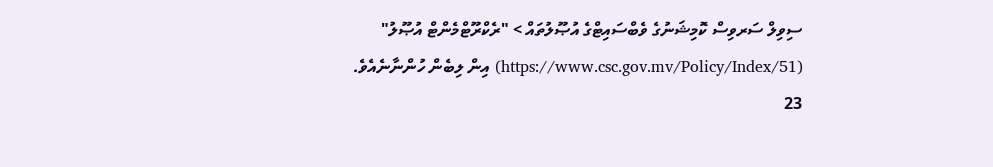ސިވިލް ސަރވިސް ކޮމިޝަނުގެ ވެބްސައިޓްގެ އުޞޫލުތައް > "ރެކްރޫޓްމެންޓް އުޞޫލު" (https://www.csc.gov.mv/Policy/Index/51) އިން ލިބެން ހުންނާނެއެވެ.
23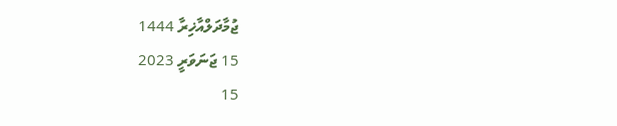ޖުމާދަލްއާޚިރާ 1444
15 ޖަނަވަރީ 2023
15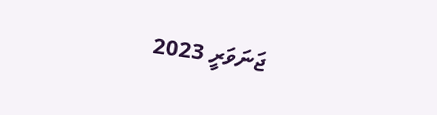ޖަނަވަރީ 2023